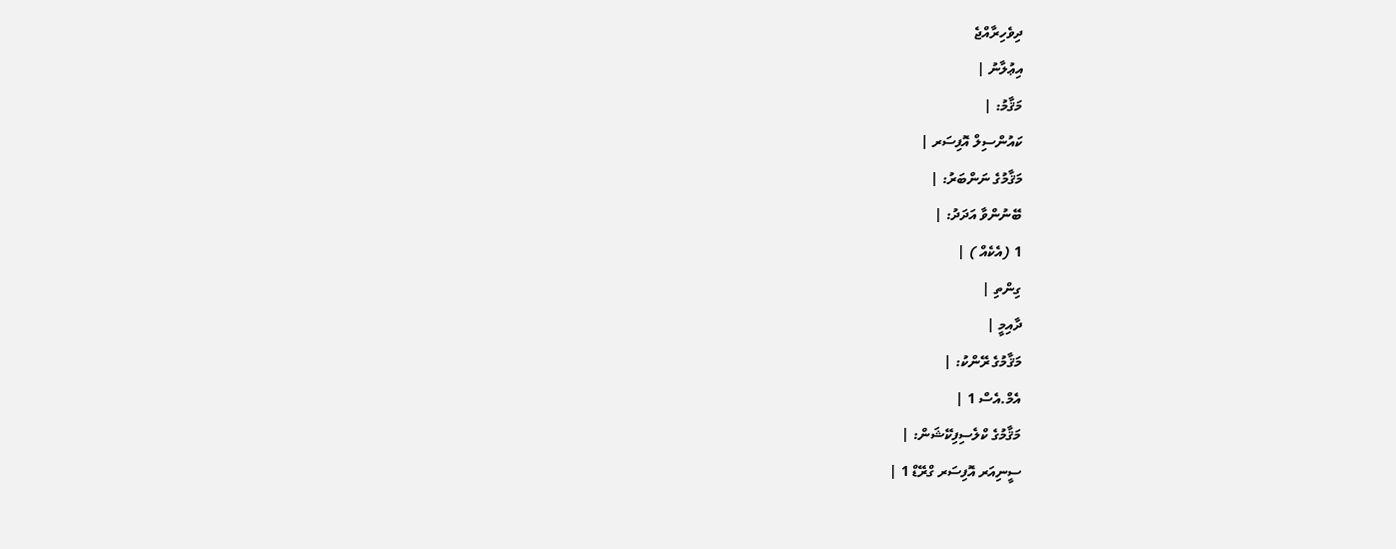ދިވެހިރާއްޖެ
އިޢުލާނު |
މަޤާމު: |
ކައުންސިލް އޮފިސަރ |
މަޤާމުގެ ނަންބަރު: |
ބޭނުންވާ އަދަދު: |
1 (އެކެއް ) |
ގިންތި |
ދާއިމީ |
މަޤާމުގެ ރޭންކު: |
އެމް.އެސް 1 |
މަޤާމުގެ ކްލެސިފިކޭޝަން: |
ސީނިއަރ އޮފިސަރ ގްރޭޑް 1 |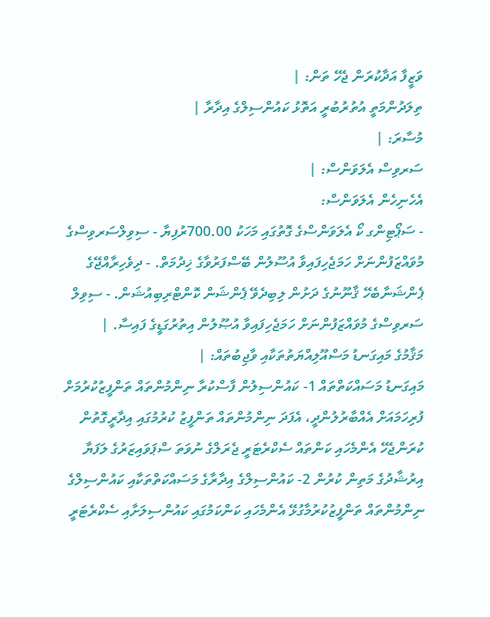ވަޒީފާ އަދާކުރަން ޖެހޭ ތަން: |
ތިލަދުންމަތީ އުތުރުބުރީ އަތޮޅު ކައުންސިލްގެ އިދާރާ |
މުސާރަ: |
ސަރވިސް އެލަވަންސް: |
އެހެނިހެން އެލަވަންސް:
- ސަޕޯޓިންގ ކޯ އެލަވަންސްގެ ގޮތުގައި މަހަކު 700.00ރުފިޔާ - ސިވިލްސަރވިސްގެ މުވައްޒަފުންނަށް ހަމަޖެހިފައިވާ އުސޫލުން ބޭސްފަރުވާގެ ޚިދުމަތް. - ދިވެހިރާއްޖޭގެ ޕެންޝަނާބެހޭ ޤާނޫނުގެ ދަށުން ލިބިދެވޭ ޕެންޝަން ކޮންޓްރިބިއުޝަން. - ސިވިލް ސަރވިސްގެ މުވައްޒަފުންނަށް ހަމަޖެހިފައިވާ އުޞޫލުން އިތުރުގަޑީގެ ފައިސާ. |
މަޤާމުގެ މައިގަނޑު މަސްއޫލިއްޔަތުތަކާއި ވާޖިބުތައް: |
މައިގަނޑު މަސައްކަތްތައް 1- ކައުންސިލުން ފާސްކުރާ ނިންމުންތައް ތަންފީޒުކުރުމަށް ފުރިހަމައަށް އެއްބާރުލުންދީ، އެފަދަ ނިންމުންތައް ތަންފީޒު ކުރުމުގައި އިދާރީގޮތުން ކުރަންޖެހޭ އެންމެހައި ކަންތައް ސެކްރެޓަރީ ޖެރަލްގެ ނުވަތަ ސްޕަވައިޒަރުގެ ލަފަޔާ އިރުޝާދުގެ މަތިން ކުރުން 2- ކައުންސިލްގެ އިދާރާގެ މަސައްކަތްތަކާއި ކައުންސިލްގެ ނިންމުންތައް ތަންފީޒުކުރުމާގުޅޭ އެންމެހައި ކަންކަމުގައި ކައުންސިލަށާއި ސެކްރެޓަރީ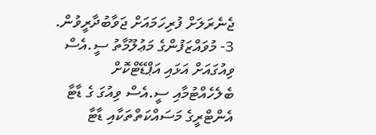ޖެނެރަލަށް ފުރިހަމައަށް ޖަވާބުދާރީވުން. 3- މުވައްޒަފުންގެ މަޢުލޫމާތު ސީ.އެސް ވިއުގައަށް އަޅައި އަޕްޑޭޓްކޮށް ބެލެހެއްޓުމާއި ސީ.އެސް ވިއުގަ ގެ ޑާޓާ އެންޓްރީގެ މަސައްކަތްތަކާއި ޑާޓާ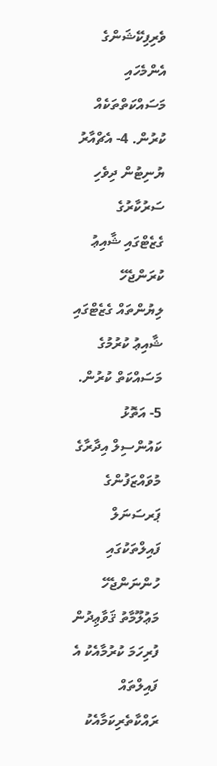ވެރިފިކޭޝަންގެ އެންމެހައި މަސައްކަތްތަކެއް ކުރުން. 4- އެޗްއާރު ޔުނިޓުން ދިވެހި ސަރުކާރުގެ ގެޒެޓްގައި ޝާއިޢު ކުރަންޖެހޭ ލިޔުންތައް ގެޒެޓްގައި ޝާއިޢު ކުރުމުގެ މަސައްކަތް ކުރުން. 5- އަތޮޅު ކައުންސިލް އިދާރާގެ މުވައްޒަފުންގެ ޕަރސަނަލް ފައިލްތަކުގައި ހުންނަންޖެހޭ މަޢުލޫމާތު ޤަވާޢިދުން ފުރިހަމަ ކުރުމާއެކު އެ ފައިލްތައް ރައްކާތެރިކަމާއެކު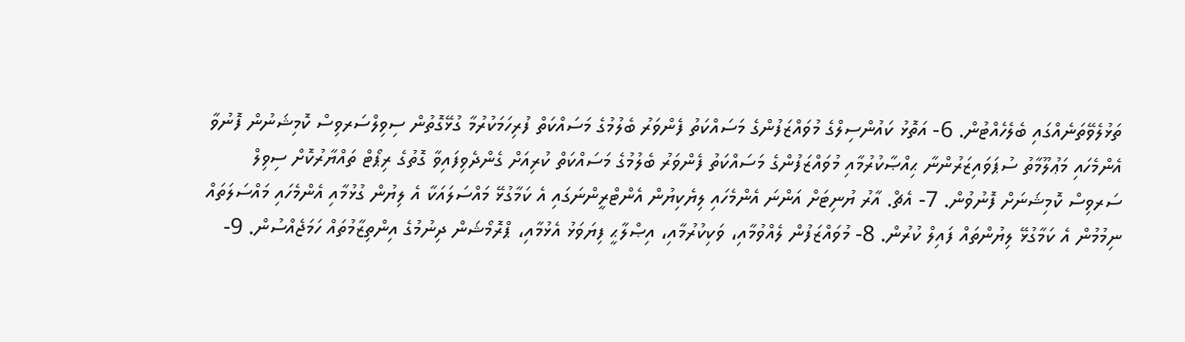ތަޅުލެވޭތަނެއްގައި ބެލެހެއްޓުން. 6- އަތޮޅު ކައުންސިލްގެ މުވައްޒަފުންގެ މަސައްކަތު ފެންވަރު ބެލުމުގެ މަސައްކަތް ފުރިހަމަކުރުމާ ގުޅޭގޮތުން ސިވިލްސަރވިސް ކޮމިޝަނުން ފޮނުވާ އެންމެހައި މަޢުލޫމާތު ސުޕަވައިޒަރުންނާ ޙިއްޞާކުރުމާއި މުވައްޒަފުންގެ މަސައްކަތު ފެންވަރު ބެލުމުގެ މަސައްކަތް ކުރިއަށް ގެންދެވިފައިވާ ގޮތުގެ ރިޕޯޓް ތައްޔާރުކޮށް ސިވިލް ސަރވިސް ކޮމިޝަނަށް ފޮނުވުން. 7- އެޗް. އާރު ޔުނިޓަށް އަންނަ އެންމެހައި ލިޔެކިޔުން އެންޓްރީންނަގައި އެ ކަމާގުޅޭ މައްސަލައަކާ އެ ލިޔުން ގުޅުމާއި އެންމެހައި މައްސަލަތައް ނިމުމުން އެ ކަމާގުޅޭ ލިޔުންތައް ފައިލް ކުރުން. 8- މުވައްޒަފުން ލެއްވުމާއި، ވަކިކުރުމާއި، އިޞްލާޙީ ފިޔަވަޅު އެޅުމާއި، ޕްރޮމޯޝަން ދިނުމުގެ އިންތިޒާމުތައް ހަމަޖެއްސުން. 9-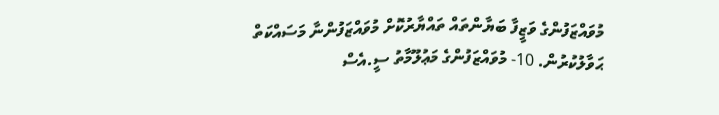މުވައްޒަފުންގެ ވަޒީފާ ބަޔާންތައް ތައްޔާރުކޮށް މުވައްޒަފުންނާ މަސައްކަތް ޙަވާލުކުރުން. 10- މުވައްޒަފުންގެ މަޢުލޫމާތު ސީ.އެސް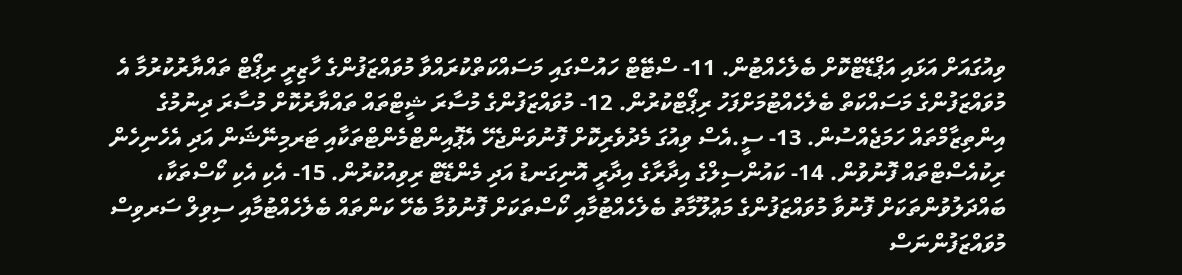ވިއުގައަށް އަޅައި އަޕްޑޭޓްކޮށް ބެލެހެއްޓުން. 11- ސްޓޭޓް ހައުސްގައި މަސައްކަތްކުރައްވާ މުވައްޒަފުންގެ ހާޒިރީ ރިޕޯޓް ތައްޔާރުކުރުމާ އެ މުވައްޒަފުންގެ މަސައްކަތް ބެލެހެއްޓުމަށްފަހު ރިޕޯޓްކުރުން. 12- މުވައްޒަފުންގެ މުސާރަ ޝީޓްތައް ތައްޔާރުކޮށް މުސާރަ ދިނުމުގެ އިންތިޒާމްތައް ހަމަޖެއްސުން. 13- ސީ.އެސް ވިއުގަ މެދުވެރިކޮށް ފޮނުވަންޖެހޭ އެޕޮއިންޓްމެންޓްތަކާއި ޓަރމިނޭޝަން އަދި އެހެނިހެން ރިކުއެސްޓްތައް ފޮނުވުން. 14- ކައުންސިލްގެ އިދާރާގެ އިދާރީ އޮނިގަނޑު އަދި މެންޑޭޓް ރިވިއުކުރުން. 15- އެކި އެކި ކޯސްތަކާ، ބައްދަލުވުންތަކަށް ފޮނުވާ މުވައްޒަފުންގެ މަޢުލޫމާތު ބެލެހެއްޓުމާއި ކޯސްތަކަށް ފޮނުވުމާ ބެހޭ ކަންތައް ބެލެހެއްޓުމާއި ސިވިލް ސަރވިސް މުވައްޒަފުންނަސް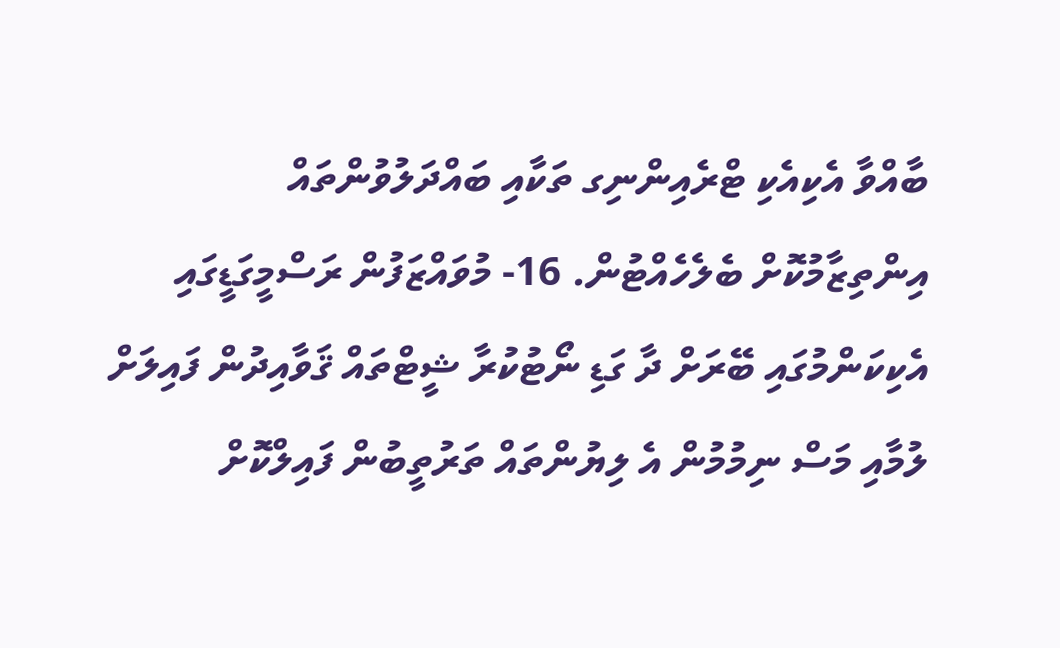ބާއްވާ އެކިއެކި ޓްރެއިންނިގ ތަކާއި ބައްދަލުވުންތައް އިންތިޒާމުކޮށް ބެލެހެއްޓުން. 16- މުވައްޒަފުން ރަސްމީގަޑީގައި އެކިކަންމުގައި ބޭރަށް ދާ ގަޑި ނޯޓުކުރާ ޝީޓްތައް ޤަވާއިދުން ފައިލަށް ލުމާއި މަސް ނިމުމުން އެ ލިޔުންތައް ތަރުތީބުން ފައިލްކޮށް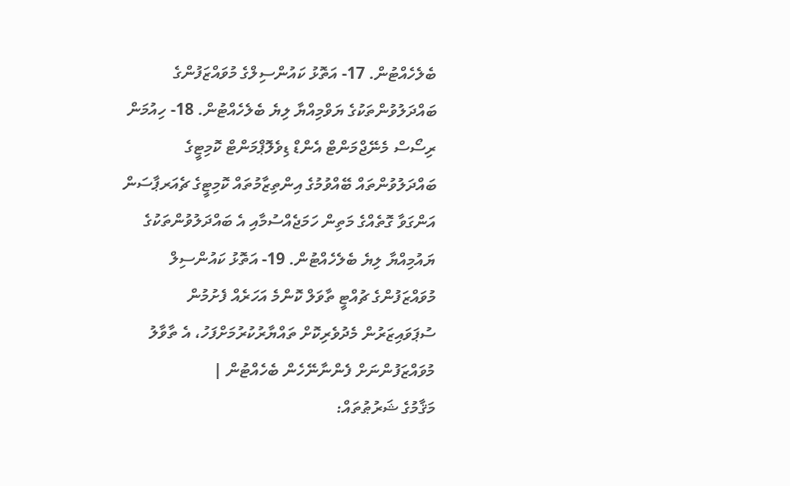ބެލެހެއްޓުން. 17- އަތޮޅު ކައުންސިލްގެ މުވައްޒަފުންގެ ބައްދަލުވުންތަކުގެ ޔަވްމިއްޔާ ލިޔެ ބެލެހެއްޓުން. 18- ހިއުމަން ރިސޯސް މެނޭޖްމަންޓް އެންޑް ޑިވެލޮޕްމަންޓް ކޮމިޓީގެ ބައްދަލުވުންތައް ބޭއްވުމުގެ އިންތިޒާމުތައް ކޮމިޓީގެ ޗެއަރޕާސަން އަންގަވާ ގޮތެއްގެ މަތިން ހަމަޖެއްސުމާއި އެ ބައްދަލުވުންތަކުގެ ޔައުމިއްޔާ ލިޔެ ބެލެހެއްޓުން. 19- އަތޮޅު ކައުންސިލް މުވައްޒަފުންގެ ޗުއްޓީ ތާވަލް ކޮންމެ އަހަރެއް ފެށުމުން ސުޕަވައިޒަރުން މެދުވެރިކޮށް ތައްޔާރުކުރުމަށްފަހު، އެ ތާވާލު މުވައްޒަފުންނަށް ފެންނާނޭހެން ބެހެއްޓުން |
މަޤާމުގެ ޝަރުޠުތައް: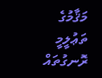މަޤާމުގެ ތަޢުލީމީ ރޮނގުތައް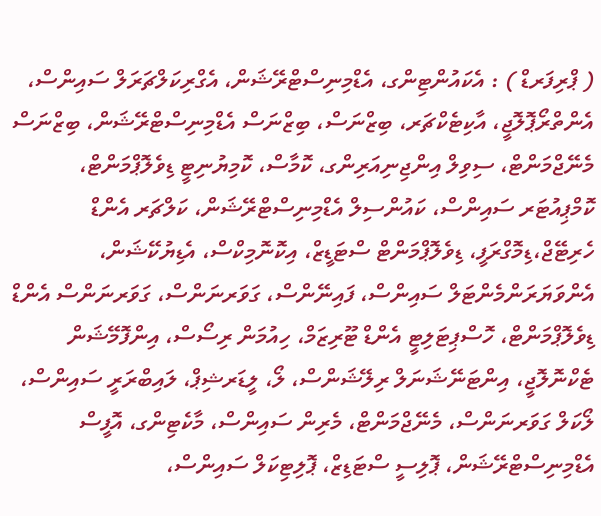( ޕްރިފަރޑް ) : އެކައުންޓިންގ، އެޑްމިނިސްޓްރޭޝަން، އެގްރިކަލްޗަރަލް ސައިންސް، އެންތްރޯޕޮލޮޖީ، އާކިޓެކްޗަރ، ބިޒްނަސް، ބިޒްނަސް އެޑްމިނިސްޓްރޭޝަން، ބިޒްނަސް މެނޭޖްމަންޓް، ސިވިލް އިންޖިނިއަރިންގ، ކޮމާސް، ކޮމިޔުނިޓީ ޑިވެލޮޕްމަންޓް، ކޮމްޕިއުޓަރ ސައިންސް، ކައުންސިލް އެޑްމިނިސްޓްރޭޝަން، ކަލްޗަރ އެންޑް ހެރިޓޭޖް،ޑިމޮގްރަފީ، ޑިވެލޮޕްމަންޓް ސްޓަޑީޒް، އިކޮނޮމިކްސް، އެޑިޔުކޭޝަން، އެންވަޔަރަންމެންޓަލް ސައިންސް، ފައިނޭންސް، ގަވަރނަންސް، ގަވަރނަންސް އެންޑް ޑިވެލޮޕްމަންޓް، ހޮސްޕިޓަލިޓީ އެންޑް ޓޫރިޒަމް، ހިއުމަން ރިސޯސް، އިންފޮމޭޝަން ޓެކްނޮލޮޖީ، އިންޓަނޭޝަނަލް ރިލޭޝަންސް، ލޯ، ލީޑަރޝިޕް، ލައިބްރަރީ ސައިންސް، ލޯކަލް ގަވަރނަންސް، މެނޭޖްމަންޓް، މެރިން ސައިންސް، މާކެޓިންގ، އޮފީސް އެޑްމިނިސްޓްރޭޝަން، ޕޮލިސީ ސްޓަޑިޒް، ޕޮލިޓިކަލް ސައިންސް،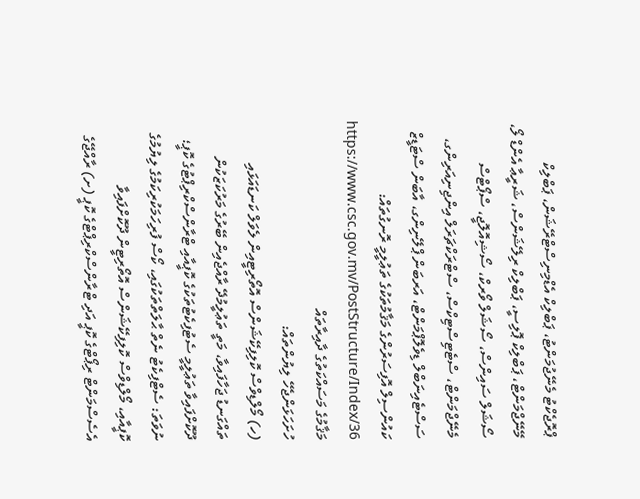ޕްރޮޖެކްޓު މެނޭޖުމަންޓު، ޕަބްލިކް އެޑްމިނިސްޓްރޭޝަން، ޕަބްލިކް މޭނޭޖްމަންޓް، ޕަބްލިކް ޕޮލިސީ، ޕަބްލިކް ރިލޭޝަންސް، ޝަރީޢާ އެންޑް ލޯ، ސޯޝަލް ސައިންސް، ސޯޝަލް ވޯރކް، ސޯޝިއޮލޮޖީ، ސްޕޯޓްސް މެނޭޖްމަންޓް، ސްޓެޓިސްޓިކްސް، ސްޓްރަކްޗަރަލް އިންޖިނިއަރިންގ، ސަސްޓެއިނަބްލް ޑިވެލޮޕްމަންޓް، އަރބަން ޕްލޭނިންގ، އާބަން ސްޓަޑީޒް ކައުންސިލް އޮފިސަރުންގެ މަޤާމުތަކުގެ ތަޢުލީމީ ރޮނގުތައް: https://www.csc.gov.mv/PostStructure/Index/36 މަޤާމުގެ މަސައްކަތުގެ ދާއިރާތައް
ހުށަހަޅަންޖެހޭ ލިޔުންތައް:
(ހ) މޯލްޑިވްސް ކޮލިފިކޭޝަންސް އޮތޯރިޓީއިން ލެވަލް ކަނޑައަޅައި ތައްގަނޑު ޖަހާފައިވާ، މަތީ ތަޢުލީމުދޭ ރާއްޖެއިން ބޭރުގެ މަރުކަޒަކުން ދޫކޮށްފައިވާ ތަޢުލީމީ ސެޓުފިކެޓުތަކުގެ ކޮޕީއާއި ޓްރާންސްކްރިޕްޓުގެ ކޮޕީ؛ ނުވަތަ: ސެޓްފިކެޓު ނެތް ޙާލަތްތަކުގައި، ކޯސް ފުރިހަމަކުރިކަމުގެ ލިޔުމުގެ ކޮޕީއާއި، މޯލްޑިވްސް ކޮލިފިކޭޝަންސް އޮތޯރިޓީން ދޫކޮށްފައިވާ އެސެސްމަންޓް ރިޕޯޓްގެ ކޮޕީ އަދި ޓްރާންސްކްރިޕްޓްގެ ކޮޕީ (ށ) ރާއްޖޭގެ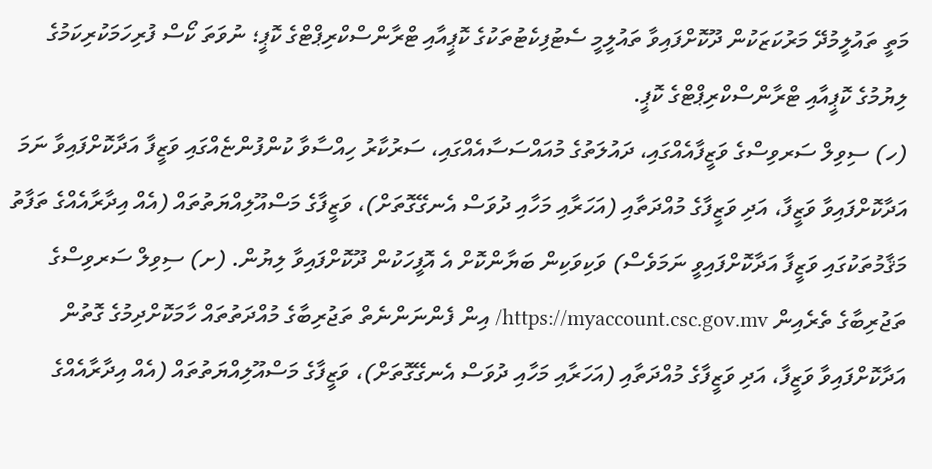މަތީ ތައުލީމުދޭ މަރުކަޒަކުން ދޫކޮށްފައިވާ ތައުލީމީ ސެޓުފިކެޓުތަކުގެ ކޮޕީއާއި ޓްރާންސްކްރިޕްޓްގެ ކޮޕީ؛ ނުވަތަ ކޯސް ފުރިހަމަކުރިކަމުގެ ލިޔުމުގެ ކޮޕީއާއި ޓްރާންސްކްރިޕްޓްގެ ކޮޕީ.
(ހ) ސިވިލް ސަރވިސްގެ ވަޒީފާއެއްގައި، ދައުލަތުގެ މުއައްސަސާއެއްގައި، ސަރުކާރު ހިއްސާވާ ކުންފުންޏެއްގައި ވަޒީފާ އަދާކޮށްފައިވާ ނަމަ އަދާކޮށްފައިވާ ވަޒީފާ، އަދި ވަޒީފާގެ މުއްދަތާއި (އަހަރާއި މަހާއި ދުވަސް އެނގޭގޮތަށް)، ވަޒީފާގެ މަސްއޫލިއްޔަތުތައް (އެއް އިދާރާއެއްގެ ތަފާތު މަޤާމުތަކުގައި ވަޒީފާ އަދާކޮށްފައިވީ ނަމަވެސް) ވަކިވަކިން ބަޔާންކޮށް އެ އޮފީހަކުން ދޫކޮށްފައިވާ ލިޔުން. (ށ) ސިވިލް ސަރވިސްގެ ތަޖުރިބާގެ ތެރެއިން https://myaccount.csc.gov.mv/ އިން ފެންނަންނެތް ތަޖުރިބާގެ މުއްދަތުތައް ހާމަކޮށްދިމުގެ ގޮތުން އަދާކޮށްފައިވާ ވަޒީފާ، އަދި ވަޒީފާގެ މުއްދަތާއި (އަހަރާއި މަހާއި ދުވަސް އެނގޭގޮތަށް)، ވަޒީފާގެ މަސްއޫލިއްޔަތުތައް (އެއް އިދާރާއެއްގެ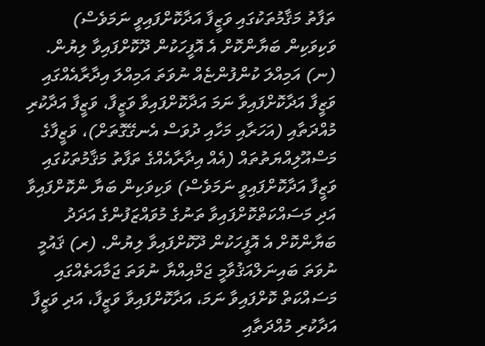ތަފާތު މަޤާމުތަކުގައި ވަޒީފާ އަދާކޮށްފައިވީ ނަމަވެސް) ވަކިވަކިން ބަޔާންކޮށް އެ އޮފީހަކުން ދޫކޮށްފައިވާ ލިޔުން. (ނ) އަމިއްލަ ކުންފުންޏެއް ނުވަތަ އަމިއްލަ އިދާރާއެއްގައި ވަޒީފާ އަދާކޮށްފައިވާ ނަމަ އަދާކޮށްފައިވާ ވަޒީފާ، ވަޒީފާ އަދާކުރި މުއްދަތާއި (އަހަރާއި މަހާއި ދުވަސް އެނގޭގޮތަށް)، ވަޒީފާގެ މަސްއޫލިއްޔަތުތައް (އެއް އިދާރާއެއްގެ ތަފާތު މަޤާމުތަކުގައި ވަޒީފާ އަދާކޮށްފައިވީ ނަމަވެސް) ވަކިވަކިން ބަޔާ ންކޮށްފައިވާ އަދި މަސައްކަތްކޮށްފައިވާ ތަނުގެ މުވައްޒަފުންގެ އަދަދު ބަޔާންކޮށް އެ އޮފީހަކުން ދޫކޮށްފައިވާ ލިޔުން. (ރ) ޤައުމީ ނުވަތަ ބައިނަލްއަޤުވާމީ ޖަމްއިއްޔާ ނުވަތަ ޖަމާއަތެއްގައި މަސައްކަތް ކޮށްފައިވާ ނަމަ، އަދާކޮށްފައިވާ ވަޒީފާ، އަދި ވަޒީފާ އަދާކުރި މުއްދަތާއި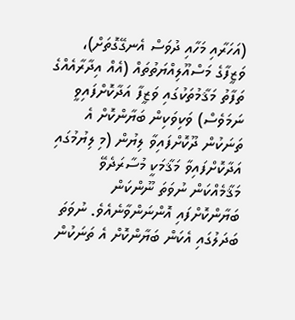(އަހަރާއި މަހާއި ދުވަސް އެނގޭގޮތަށް)، ވަޒީފާގެ މަސްއޫލިއްޔަތުތައް (އެއް އިދާރާއެއްގެ ތަފާތު މަޤާމުތަކުގައި ވަޒީފާ އަދާކޮށްފައިވީ ނަމަވެސް) ވަކިވަކިން ބަޔާންކޮށް އެ ތަނަކުން ދޫކޮށްފައިވާ ލިޔުން (މި ލިޔުމުގައި އަދާކޮށްފައިވާ މަޤާމަކީ މުސާރަދެވޭ މަޤާމެއްކަން ނުވަތަ ނޫންކަން ބަޔާންކޮށްފައި އޮންނަންވާނެއެވެ. ނުވަތަ ބަދަލުގައި އެކަން ބަޔާންކޮށް އެ ތަނަކުން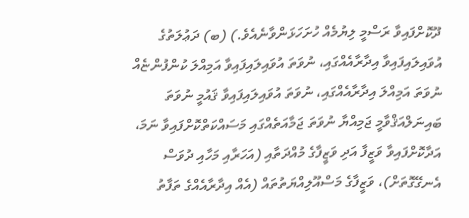ދޫކޮށްފައިވާ ރަސްމީ ލިޔުމެއް ހުށަހަޅަންވާނެއެވެ.) (ބ) ދަޢުލަތުގެ އުވައިލައިފައިވާ އިދާރާއެއްގައި، ނުވަތަ އުވައިލައިފައިވާ އަމިއްލަ ކުންފުންޏެއް ނުވަތަ އަމިއްލަ އިދާރާއެއްގައި، ނުވަތަ އުވައިލައިފައިވާ ޤައުމީ ނުވަތަ ބައިނަލްއަޤްވާމީ ޖަމިއްޔާ ނުވަތަ ޖަމާއަތެއްގައި މަސައްކަތްކޮށްފައިވާ ނަމަ، އަދާކޮށްފައިވާ ވަޒީފާ އަދި ވަޒީފާގެ މުއްދަތާއި (އަހަރާއި މަހާއި ދުވަސް އެނގޭގޮތަށް)، ވަޒީފާގެ މަސްއޫލިއްޔަތުތައް (އެއް އިދާރާއެއްގެ ތަފާތު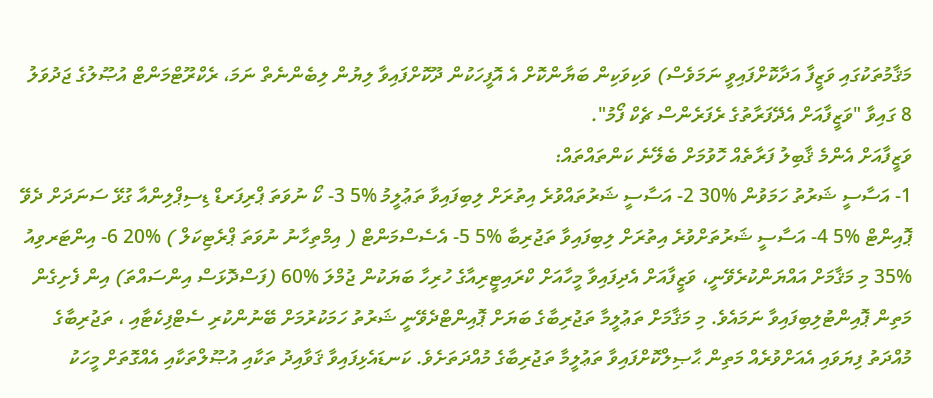މަޤާމުތަކުގައި ވަޒީފާ އަދާކޮށްފައިވީ ނަމަވެސް) ވަކިވަކިން ބަޔާންކޮށް އެ އޮފީހަކުން ދޫކޮށްފައިވާ ލިޔުން ލިބެންނެތް ނަމަ، ރެކްރޫޓްމަންޓް އުޞޫލުގެ ޖަދުވަލު 8 ގައިވާ "ވަޒީފާއަށް އެދޭފަރާތުގެ ރެފަރެންސް ޗެކް ފޯމު".
ވަޒީފާއަށް އެންމެ ޤާބިލު ފަރާތެއް ހޮވުމަށް ބެލޭނެ ކަންތައްތައް:
1- އަސާސީ ޝަރުތު ހަމަވުން %30 2- އަސާސީ ޝަރުތައްވުރެ އިތުރަށް ލިބިފައިވާ ތަޢުލީމު %5 3- ކޯ ނުވަތަ ޕްރިފަރޑް ޑިސިޕްލިންއާ ގުޅޭ ސަނަދަށް ދެވޭ ޕޮއިންޓް %5 4- އަސާސީ ޝަރުތަށްވުރެ އިތުރަށް ލިބިފައިވާ ތަޖުރިބާ %5 5- އެސެސްމަންޓް ( އިމްތިހާނު ނުވަތަ ޕްރެޓިކަލް ) %20 6- އިންޓަރވިއު %35 މި މަޤާމަށް އައްޔަންކުރެވޭނީ، ވަޒީފާއަށް އެދިފައިވާ މީހާއަށް ކްރައިޓީރިއާގެ ހުރިހާ ބަޔަކުން ޖުމްލަ %60 (ފަސްދޮޅަސް އިންސައްތަ) އިން ފެށިގެން މަތިން ޕޮއިންޓުލިބިފައިވާ ނަމައެވެ. މި މަޤާމަށް ތަޢުލީމާ ތަޖުރިބާގެ ބަޔަށް ޕޮއިންޓްދެވޭނީ ޝަރުތު ހަމަކުރުމަށް ބޭނުންކުރި ސެޓްފިކެޓާއި ، ތަޖުރިބާގެ މުއްދަތު ފިޔަވައި އެއަށްވުރެއް މަތިން ޙާޞިލްކޮށްފައިވާ ތަޢުލީމާ ތަޖުރިބާގެ މުއްދަތަށެވެ. ކަނޑައެޅިފައިވާ ޤަވާއިދު ތަކާއި އުޞޫލްތަކާއި އެއްގޮތަށް މީހަކު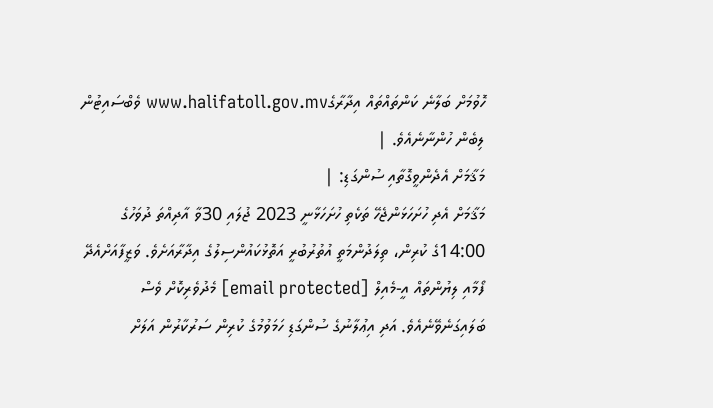ހޮވުމަށް ބަލާނެ ކަންތައްތައް އިދާރާގެwww.halifatoll.gov.mv ވެބްސައިޓުން ލިބެން ހުންނާނެއެވެ. |
މަޤާމަށް އެދެންވީގޮތާއި ސުންގަޑި: |
މަޤާމަށް އެދި ހުށަހަޅަންޖެހޭ ތަކެތި ހުށަހަޅާނީ 2023 ޖުލައި 30ވާ އާދިއްތަ ދުވަހުގެ 14:00ގެ ކުރިން، ތިލަދުންމަތީ އުތުރުބުރީ އަތޮޅުކައުންސިލުގެ އިދާރާއަށެވެ. ވަޒީފާއަށްއެދޭ ފޯމާއި ލިޔުންތައް އީ-މެއިލް [email protected] މެދުވެރިކޮށް ވެސް ބަލައިގަނެވޭނެއެވެ. އަދި އިޢުލާނުގެ ސުންގަޑި ހަމަވުމުގެ ކުރިން ސަރުކާރުން އަލަށް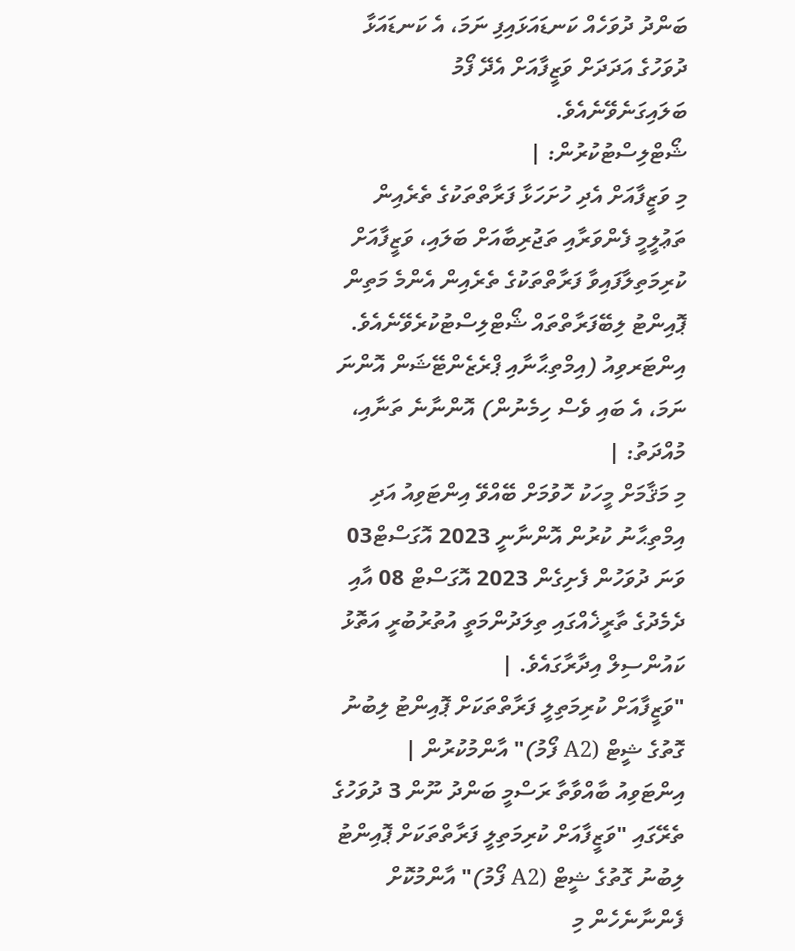ބަންދު ދުވަހެއް ކަނޑައަޅައިފި ނަމަ، އެ ކަނޑައަޅާ ދުވަހުގެ އަދަދަށް ވަޒީފާއަށް އެދޭ ފޯމު ބަލައިގަނެވޭނެއެވެ.
ޝޯޓްލިސްޓުކުރުން: |
މި ވަޒީފާއަށް އެދި ހުށަހަޅާ ފަރާތްތަކުގެ ތެރެއިން ތަޢުލީމީ ފެންވަރާއި ތަޖުރިބާއަށް ބަލައި، ވަޒީފާއަށް ކުރިމަތިލާފައިވާ ފަރާތްތަކުގެ ތެރެއިން އެންމެ މަތިން ޕޮއިންޓު ލިބޭފަރާތްތައް ޝޯޓްލިސްޓުކުރެވޭނެއެވެ.
އިންޓަރވިއު (އިމްތިޙާނާއި ޕްރެޒެންޓޭޝަން އޮންނަ ނަމަ، އެ ބައި ވެސް ހިމެނުން) އޮންނާނެ ތަނާއި، މުއްދަތު: |
މި މަޤާމަށް މީހަކު ހޮވުމަށް ބޭއްވޭ އިންޓަވިއު އަދި އިމްތިޙާނު ކުރުން އޮންނާނީ 2023 އޮގަސްޓް03 ވަނަ ދުވަހުން ފެށިގެން 2023 އޮގަސްޓް 08 އާއި ދެމެދުގެ ތާރީޚެއްގައި ތިލަދުންމަތީ އުތުރުބުރީ އަތޮޅު ކައުންސިލް އިދާރާގައެވެ. |
"ވަޒީފާއަށް ކުރިމަތިލީ ފަރާތްތަކަށް ޕޮއިންޓު ލިބުނު ގޮތުގެ ޝީޓް (A2 ފޯމު)" އާންމުކުރުން |
އިންޓަވިއު ބާއްވާތާ ރަސްމީ ބަންދު ނޫން 3 ދުވަހުގެ ތެރޭގައި "ވަޒީފާއަށް ކުރިމަތިލީ ފަރާތްތަކަށް ޕޮއިންޓު ލިބުނު ގޮތުގެ ޝީޓް (A2 ފޯމު)" އާންމުކޮށް ފެންނާނެހެން މި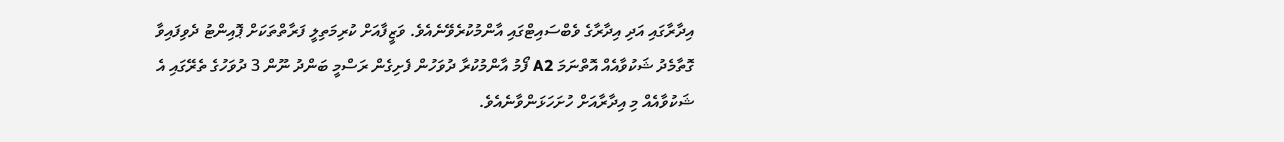އިދާރާގައި އަދި އިދާރާގެ ވެބްސައިޓްގައި އާންމުކުރެވޭނެއެވެ. ވަޒީފާއަށް ކުރިމަތިލީ ފަރާތްތަކަށް ޕޮއިންޓު ދެވިފައިވާ ގޮތާމެދު ޝަކުވާއެއް އޮތްނަމަ A2 ފޯމު އާންމުކުރާ ދުވަހުން ފެށިގެން ރަސްމީ ބަންދު ނޫން 3 ދުވަހުގެ ތެރޭގައި އެ ޝަކުވާއެއް މި އިދާރާއަށް ހުށަހަޅަންވާނެއެވެ.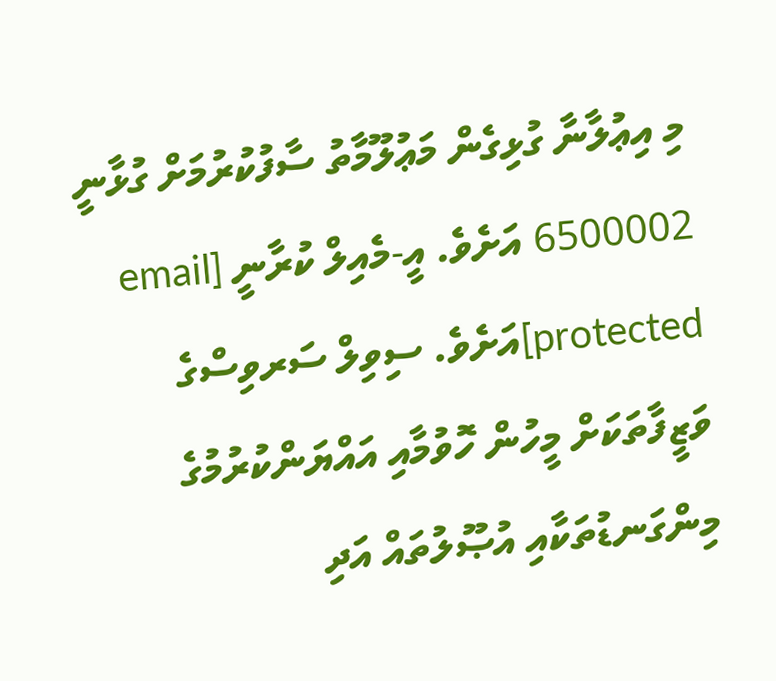މި އިޢުލާނާ ގުޅިގެން މަޢުލޫމާތު ސާފުކުރުމަށް ގުޅާނީ 6500002 އަށެވެ. އީ-މެއިލް ކުރާނީ [email protected]އަށެވެ. ސިވިލް ސަރވިސްގެ ވަޒީފާތަކަށް މީހުން ހޮވުމާއި އައްޔަންކުރުމުގެ މިންގަނޑުތަކާއި އުޞޫލުތައް އަދި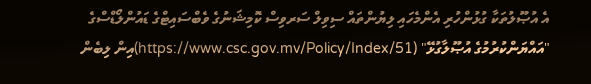އެ އުޞޫލުތަކާ ގުޅުންހުރި އެންމެހައި ލިޔުންތައް ސިވިލް ސަރވިސް ކޮމިޝަނުގެ ވެބްސައިޓްގެ ޑައުންލޯޑްސްގެ "އައްޔަންކުރުމުގެ އުޞޫލާގުޅޭ" (https://www.csc.gov.mv/Policy/Index/51)އިން ލިބެން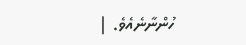ހުންނާނެއެވެ. |